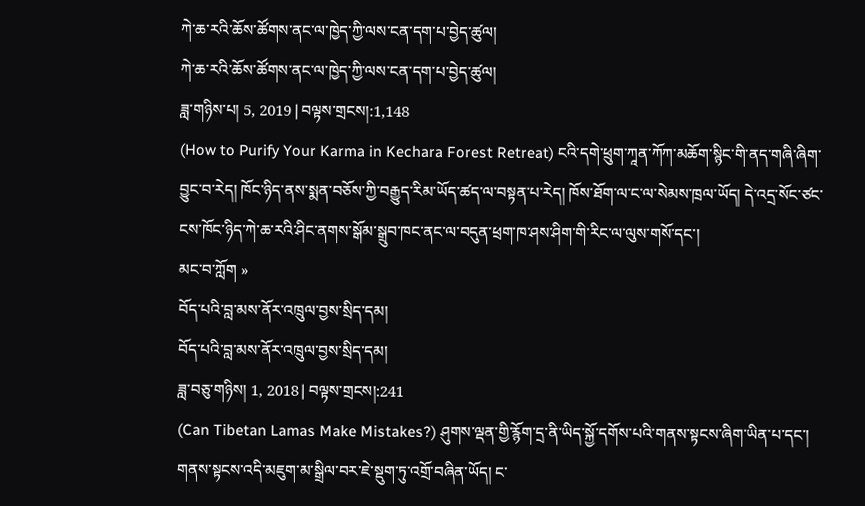ཀེ་ཆ་རའི་ཆོས་ཚོགས་ནང་ལ་ཁྱེད་ཀྱི་ལས་ངན་དག་པ་བྱེད་ཚུལ།
ཀེ་ཆ་རའི་ཆོས་ཚོགས་ནང་ལ་ཁྱེད་ཀྱི་ལས་ངན་དག་པ་བྱེད་ཚུལ།
ཟླ་གཉིས་པ། 5, 2019 | བལྟས་གྲངས།:1,148
(How to Purify Your Karma in Kechara Forest Retreat) ངའི་དགེ་ཕྲུག་ཀཱན་ཀོཀ་མཆོག་སྙིང་གི་ནད་གཞི་ཞིག་བྱུང་བ་རེད། ཁོང་ཉིད་ནས་སྨན་བཅོས་ཀྱི་བརྒྱུད་རིམ་ཡོད་ཚད་ལ་བསྟན་པ་རེད། ཁོས་ཐོག་ལ་ང་ལ་སེམས་ཁྲལ་ཡོད། དེ་འདྲ་སོང་ཙང་ངས་ཁོང་ཉིད་ཀེ་ཆ་རའི་ཤིང་ནགས་སྒོམ་སྒྲུབ་ཁང་ནང་ལ་བདུན་ཕྲག་ཁ་ཤས་ཤིག་གི་རིང་ལ་ལུས་གསོ་དང་།
མང་བ་ཀློག »
བོད་པའི་བླ་མས་ནོར་འཁྲུལ་བྱས་སྲིད་དམ།
བོད་པའི་བླ་མས་ནོར་འཁྲུལ་བྱས་སྲིད་དམ།
ཟླ་བཅུ་གཉིས། 1, 2018 | བལྟས་གྲངས།:241
(Can Tibetan Lamas Make Mistakes?) ཤུགས་ལྡན་གྱི་རྙོག་དྲ་ནི་ཡིད་སྐྱོ་དགོས་པའི་གནས་སྟངས་ཞིག་ཡིན་པ་དང་། གནས་སྟངས་འདི་མཇུག་མ་སྒྲིལ་བར་ཇེ་སྡུག་ཏུ་འགྲོ་བཞིན་ཡོད། ང་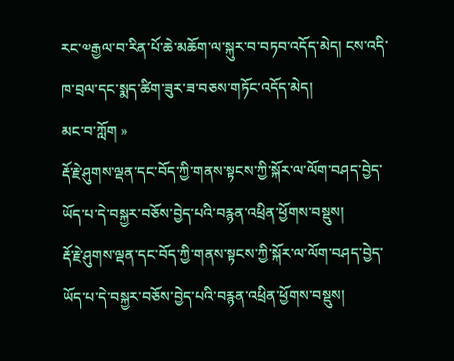རང་༧རྒྱལ་བ་རིན་པོ་ཆེ་མཆོག་ལ་སྐུར་བ་བཏབ་འདོད་མེད། ངས་འདི་ཁ་བྲལ་དང་སྨད་ཚིག་ཟུར་ཟ་བཅས་གཏོང་འདོད་མེད།
མང་བ་ཀློག »
རྡོ་རྗེ་ཤུགས་ལྡན་དང་བོད་ཀྱི་གནས་སྟངས་ཀྱི་སྐོར་ལ་ལོག་བཤད་བྱེད་ཡོད་པ་དེ་བསྐྱར་བཅོས་བྱེད་པའི་བརྙན་འཕྲིན་ཕྱོགས་བསྡུས།
རྡོ་རྗེ་ཤུགས་ལྡན་དང་བོད་ཀྱི་གནས་སྟངས་ཀྱི་སྐོར་ལ་ལོག་བཤད་བྱེད་ཡོད་པ་དེ་བསྐྱར་བཅོས་བྱེད་པའི་བརྙན་འཕྲིན་ཕྱོགས་བསྡུས།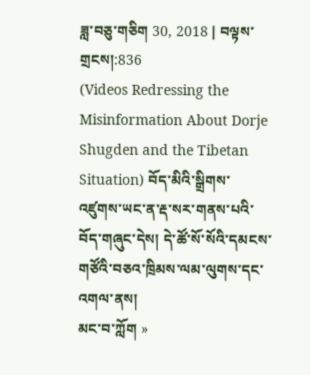ཟླ་བཅུ་གཅིག 30, 2018 | བལྟས་གྲངས།:836
(Videos Redressing the Misinformation About Dorje Shugden and the Tibetan Situation) བོད་མིའི་སྒྲིགས་འཛུགས་ཡང་ན་རྡ་སར་གནས་པའི་བོད་གཞུང་དེས། དེ་ཚོ་སོ་སོའི་དམངས་གཙོའི་བཅའ་ཁྲིམས་ལམ་ལུགས་དང་འགལ་ནས།
མང་བ་ཀློག »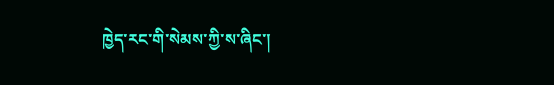ཁྱེད་རང་གི་སེམས་ཀྱི་ས་ཞིང་།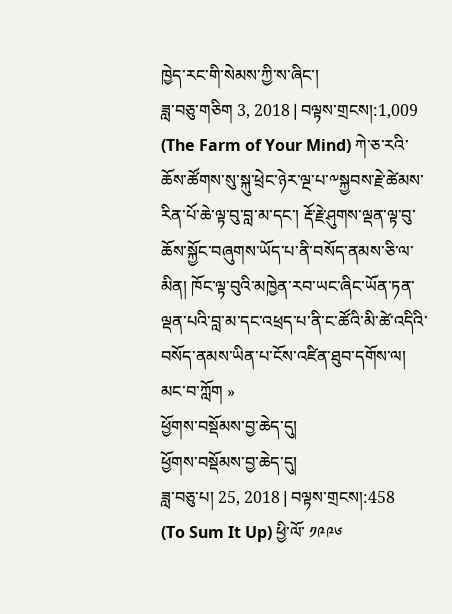ཁྱེད་རང་གི་སེམས་ཀྱི་ས་ཞིང་།
ཟླ་བཅུ་གཅིག 3, 2018 | བལྟས་གྲངས།:1,009
(The Farm of Your Mind) ཀེ་ཅ་རའི་ཆོས་ཚོགས་སུ་སྐུ་ཕྲེང་ཉེར་ལྔ་པ་༸སྐྱབས་རྗེ་ཚེམས་རིན་པོ་ཆེ་ལྟ་བུ་བླ་མ་དང་། རྡོ་རྗེ་ཤུགས་ལྡན་ལྟ་བུ་ཆོས་སྐྱོང་བཞུགས་ཡོད་པ་ནི་བསོད་ནམས་ཅི་ལ་མིན། ཁོང་ལྟ་བུའི་མཁྱེན་རབ་ཡང་ཞིང་ཡོན་ཏན་ལྡན་པའི་བླ་མ་དང་འཕྲད་པ་ནི་ང་ཚོའི་མི་ཚེ་འདིའི་བསོད་ནམས་ཡིན་པ་ངོས་འཛིན་ཐུབ་དགོས་ལ།
མང་བ་ཀློག »
ཕྱོགས་བསྡོམས་བྱ་ཆེད་དུ།
ཕྱོགས་བསྡོམས་བྱ་ཆེད་དུ།
ཟླ་བཅུ་པ། 25, 2018 | བལྟས་གྲངས།:458
(To Sum It Up) ཕྱི་ལོ་ ༡༩༩༦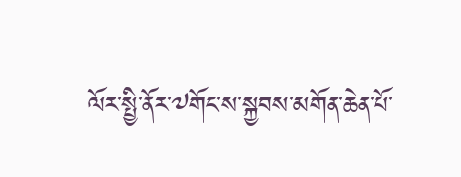ལོར་སྤྱི་ནོར་༧གོང་ས་སྐྱབས་མགོན་ཆེན་པོ་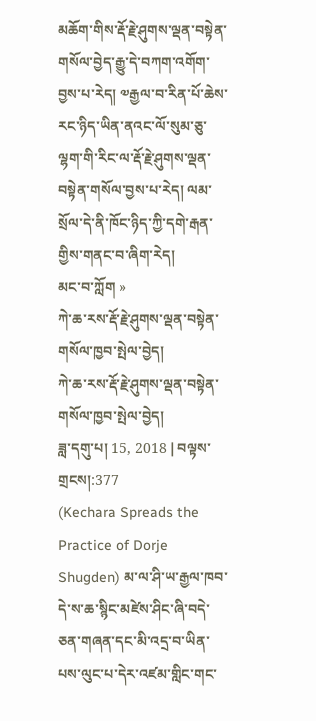མཆོག་གིས་རྡོ་རྗེ་ཤུགས་ལྡན་བསྟེན་གསོལ་བྱེད་རྒྱུ་དེ་བཀག་འགོག་བྱས་པ་རེད། ༧རྒྱལ་བ་རིན་པོ་ཆེས་རང་ཉིད་ཡིན་ནའང་ལོ་སུམ་ཅུ་ལྷག་གི་རིང་ལ་རྡོ་རྗེ་ཤུགས་ལྡན་བསྟེན་གསོལ་བྱས་པ་རེད། ལམ་སྲོལ་དེ་ནི་ཁོང་ཉིད་ཀྱི་དགེ་རྒན་གྱིས་གནང་བ་ཞིག་རེད།
མང་བ་ཀློག »
ཀེ་ཆ་རས་རྡོ་རྗེ་ཤུགས་ལྡན་བསྟེན་གསོལ་ཁྱབ་སྤེལ་བྱེད།
ཀེ་ཆ་རས་རྡོ་རྗེ་ཤུགས་ལྡན་བསྟེན་གསོལ་ཁྱབ་སྤེལ་བྱེད།
ཟླ་དགུ་པ། 15, 2018 | བལྟས་གྲངས།:377
(Kechara Spreads the Practice of Dorje Shugden) མ་ལ་ཤི་ཡ་རྒྱལ་ཁབ་དེ་ས་ཆ་སྙིང་མཛེས་ཤིང་ཞི་བདེ་ཅན་གཞན་དང་མི་འདྲ་བ་ཡིན་པས་ལུང་པ་དེར་འཛམ་གླིང་གང་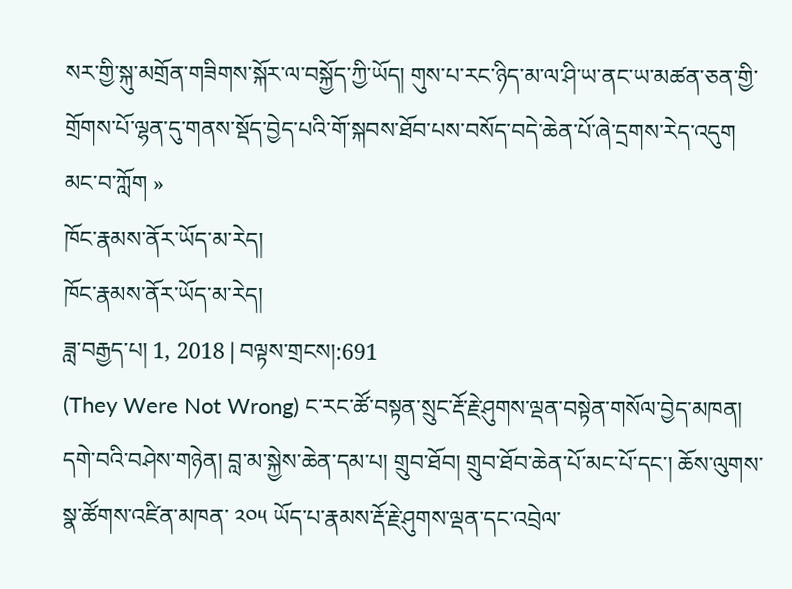སར་གྱི་སྐུ་མགྲོན་གཟིགས་སྐོར་ལ་བསྐྱོད་ཀྱི་ཡོད། གུས་པ་རང་ཉིད་མ་ལ་ཤི་ཡ་ནང་ཡ་མཚན་ཅན་གྱི་གྲོགས་པོ་ལྷན་དུ་གནས་སྡོད་བྱེད་པའི་གོ་སྐབས་ཐོབ་པས་བསོད་བདེ་ཆེན་པོ་ཞེ་དྲགས་རེད་འདུག
མང་བ་ཀློག »
ཁོང་རྣམས་ནོར་ཡོད་མ་རེད།
ཁོང་རྣམས་ནོར་ཡོད་མ་རེད།
ཟླ་བརྒྱད་པ། 1, 2018 | བལྟས་གྲངས།:691
(They Were Not Wrong) ང་རང་ཚོ་བསྟན་སྲུང་རྡོ་རྗེ་ཤུགས་ལྡན་བསྟེན་གསོལ་བྱེད་མཁན། དགེ་བའི་བཤེས་གཉེན། བླ་མ་སྐྱེས་ཆེན་དམ་པ། གྲུབ་ཐོབ། གྲུབ་ཐོབ་ཆེན་པོ་མང་པོ་དང་། ཆོས་ལུགས་སྣ་ཚོགས་འཛིན་མཁན་ ༢༠༥ ཡོད་པ་རྣམས་རྡོ་རྗེ་ཤུགས་ལྡན་དང་འབྲེལ་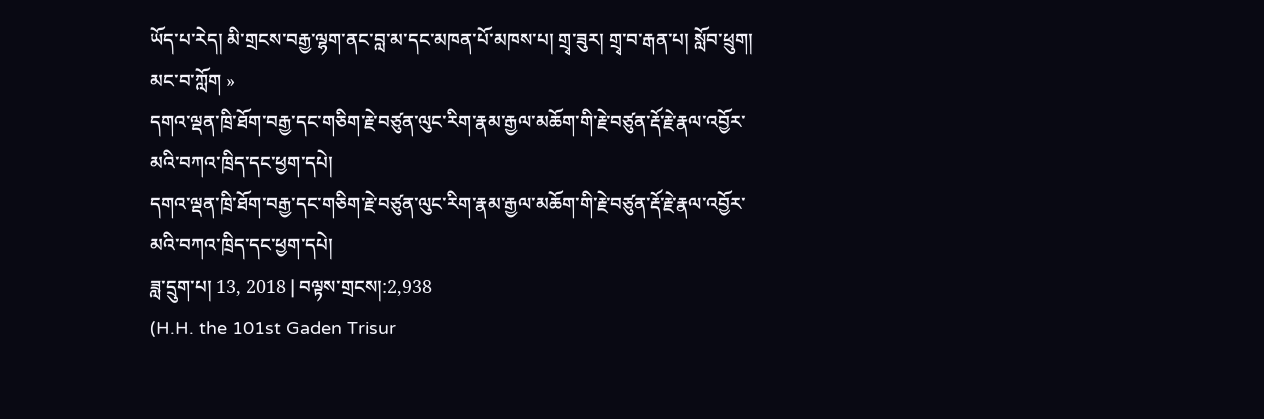ཡོད་པ་རེད། མི་གྲངས་བརྒྱ་ལྷག་ནང་བླ་མ་དང་མཁན་པོ་མཁས་པ། གྲྭ་ཟུར། གྲྭ་བ་རྒན་པ། སློབ་ཕྲུག།
མང་བ་ཀློག »
དགའ་ལྡན་ཁྲི་ཐོག་བརྒྱ་དང་གཅིག་རྗེ་བཙུན་ལུང་རིག་རྣམ་རྒྱལ་མཆོག་གི་རྗེ་བཙུན་རྡོ་རྗེ་རྣལ་འབྱོར་མའི་བཀའ་ཁྲིད་དང་ཕྱག་དཔེ།
དགའ་ལྡན་ཁྲི་ཐོག་བརྒྱ་དང་གཅིག་རྗེ་བཙུན་ལུང་རིག་རྣམ་རྒྱལ་མཆོག་གི་རྗེ་བཙུན་རྡོ་རྗེ་རྣལ་འབྱོར་མའི་བཀའ་ཁྲིད་དང་ཕྱག་དཔེ།
ཟླ་དྲུག་པ། 13, 2018 | བལྟས་གྲངས།:2,938
(H.H. the 101st Gaden Trisur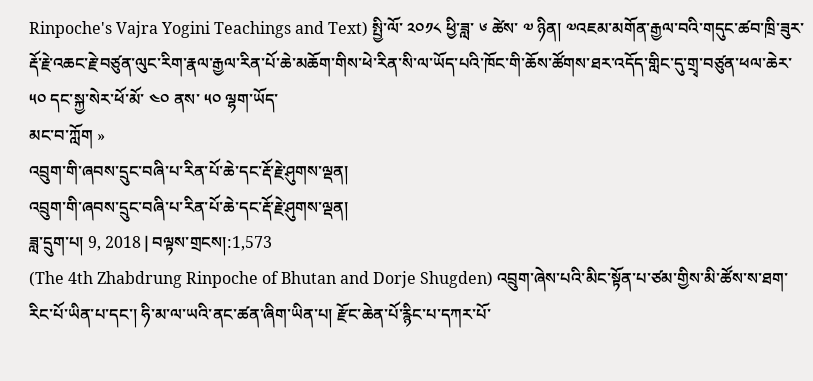Rinpoche's Vajra Yogini Teachings and Text) སྤྱི་ལོ་ ༢༠༡༨ ཕྱི་ཟླ་ ༦ ཚེས་ ༧ ཉིན། ༧འཇམ་མགོན་རྒྱལ་བའི་གདུང་ཚབ་ཁྲི་ཟུར་རྡོ་རྗེ་འཆང་རྗེ་བཙུན་ལུང་རིག་རྣལ་རྒྱལ་རིན་པོ་ཆེ་མཆོག་གིས་ཕེ་རིན་སི་ལ་ཡོད་པའི་ཁོང་གི་ཆོས་ཚོགས་ཐར་འདོད་གླིང་དུ་གྲྭ་བཙུན་ཕལ་ཆེར་ ༥༠ དང་སྐྱ་སེར་ཕོ་མོ་ ༤༠ ནས་ ༥༠ ལྷག་ཡོད་
མང་བ་ཀློག »
འབྲུག་གི་ཞབས་དྲུང་བཞི་པ་རིན་པོ་ཆེ་དང་རྡོ་རྗེ་ཤུགས་ལྡན།
འབྲུག་གི་ཞབས་དྲུང་བཞི་པ་རིན་པོ་ཆེ་དང་རྡོ་རྗེ་ཤུགས་ལྡན།
ཟླ་དྲུག་པ། 9, 2018 | བལྟས་གྲངས།:1,573
(The 4th Zhabdrung Rinpoche of Bhutan and Dorje Shugden) འབྲུག་ཞེས་པའི་མིང་སྟོན་པ་ཙམ་གྱིས་མི་ཚོས་ས་ཐག་རིང་པོ་ཡིན་པ་དང་། ཧི་མ་ལ་ཡའི་ནང་ཚན་ཞིག་ཡིན་པ། རྫོང་ཆེན་པོ་རྙིང་པ་དཀར་པོ་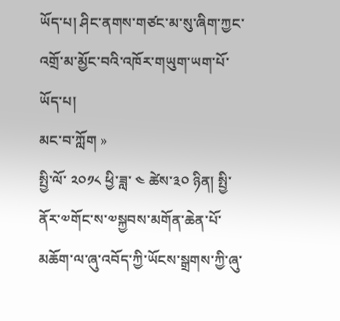ཡོད་པ། ཤིང་ནགས་གཙང་མ་སུ་ཞིག་ཀྱང་འགྲོ་མ་མྱོང་བའི་འཁོར་གཡུག་ཡག་པོ་ཡོད་པ།
མང་བ་ཀློག »
སྤྱི་ལོ་ ༢༠༡༨ ཕྱི་ཟླ་ ༤ ཚེས་༣༠ ཉིན། སྤྱི་ནོར་༧གོང་ས་༧སྐྱབས་མགོན་ཆེན་པོ་མཆོག་ལ་ཞུ་འབོད་ཀྱི་ཡོངས་སྒྲགས་ཀྱི་ཞུ་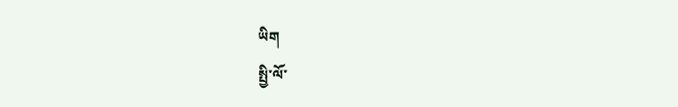ཡིག
སྤྱི་ལོ་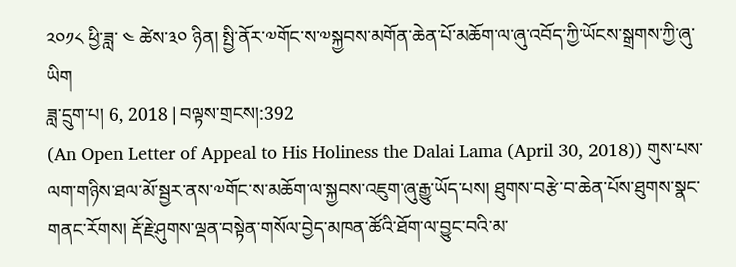༢༠༡༨ ཕྱི་ཟླ་ ༤ ཚེས་༣༠ ཉིན། སྤྱི་ནོར་༧གོང་ས་༧སྐྱབས་མགོན་ཆེན་པོ་མཆོག་ལ་ཞུ་འབོད་ཀྱི་ཡོངས་སྒྲགས་ཀྱི་ཞུ་ཡིག
ཟླ་དྲུག་པ། 6, 2018 | བལྟས་གྲངས།:392
(An Open Letter of Appeal to His Holiness the Dalai Lama (April 30, 2018)) གུས་པས་ལག་གཉིས་ཐལ་མོ་སྦྱར་ནས་༧གོང་ས་མཆོག་ལ་སྐྱབས་འཇུག་ཞུ་རྒྱུ་ཡོད་པས། ཐུགས་བརྩེ་བ་ཆེན་པོས་ཐུགས་སྣང་གནང་རོགས། རྡོ་རྗེ་ཤུགས་ལྡན་བསྟེན་གསོལ་བྱེད་མཁན་ཚོའི་ཐོག་ལ་བྱུང་བའི་མ་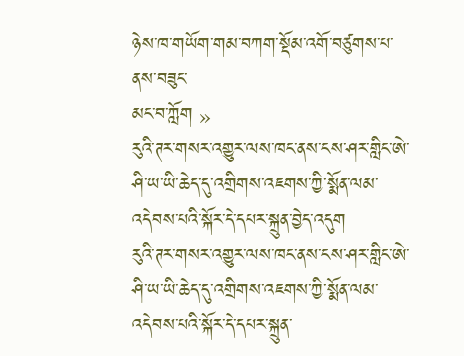ཉེས་ཁ་གཡོག་གམ་བཀག་སྡོམ་འགོ་བཙུགས་པ་ནས་བཟུང་
མང་བ་ཀློག »
རུའི་ཊར་གསར་འགྱུར་ལས་ཁང་ནས་ངས་ཤར་གླིང་ཨེ་ཤི་ཡ་ཡི་ཆེད་དུ་འགྲིགས་འཇགས་ཀྱི་སྨོན་ལམ་འདེབས་པའི་སྐོར་དེ་དཔར་སྐྲུན་བྱེད་འདུག
རུའི་ཊར་གསར་འགྱུར་ལས་ཁང་ནས་ངས་ཤར་གླིང་ཨེ་ཤི་ཡ་ཡི་ཆེད་དུ་འགྲིགས་འཇགས་ཀྱི་སྨོན་ལམ་འདེབས་པའི་སྐོར་དེ་དཔར་སྐྲུན་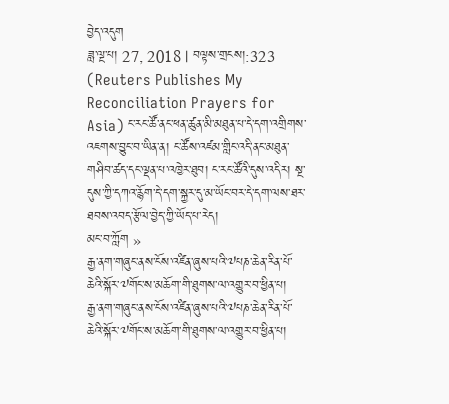བྱེད་འདུག
ཟླ་ལྔ་པ། 27, 2018 | བལྟས་གྲངས།:323
(Reuters Publishes My Reconciliation Prayers for Asia) ང་རང་ཚོ་ནང་ཕན་ཚུན་མི་མཐུན་པ་དེ་དག་འགྲིགས་འཇགས་བྱུང་བ་ཡིན་ན། ང་ཚོས་འཛམ་གླིང་འདི་ནང་མཐུན་གཤིབ་ཚད་དང་ལྡན་པ་འཁྱེར་ཐུབ། ང་རང་ཚོའི་དུས་འདིར། སྔ་དུས་ཀྱི་དཀའ་རྙོག་དེ་དག་སྐྱར་དུ་མ་ཡོང་བར་དེ་དག་ལས་ཐར་ཐབས་འབད་རྩོལ་བྱེད་ཀྱི་ཡོད་པ་རེད།
མང་བ་ཀློག »
རྒྱ་ནག་གཞུང་ནས་ངོས་འཛིན་ཞུས་པའི་༧པཎ་ཆེན་རིན་པོ་ཆེའི་སྐོར་༧གོང་ས་མཆོག་གི་ཐུགས་ལ་འགྱུར་བ་ཕྱིན་པ།
རྒྱ་ནག་གཞུང་ནས་ངོས་འཛིན་ཞུས་པའི་༧པཎ་ཆེན་རིན་པོ་ཆེའི་སྐོར་༧གོང་ས་མཆོག་གི་ཐུགས་ལ་འགྱུར་བ་ཕྱིན་པ།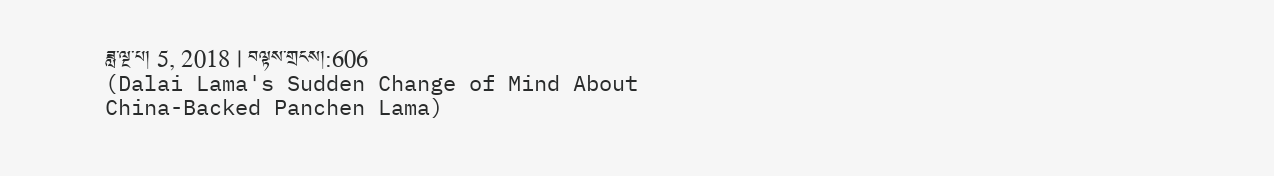ཟླ་ལྔ་པ། 5, 2018 | བལྟས་གྲངས།:606
(Dalai Lama's Sudden Change of Mind About China-Backed Panchen Lama)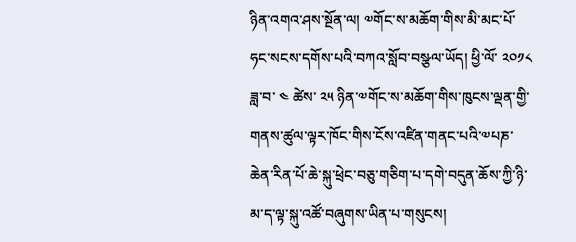ཉིན་འགའ་ཤས་སྔོན་ལ། ༧གོང་ས་མཆོག་གིས་མི་མང་པོ་ཧང་སངས་དགོས་པའི་བཀའ་སློབ་བསྩལ་ཡོད། ཕྱི་ལོ་ ༢༠༡༨ ཟླ་བ་ ༤ ཚེས་ ༢༥ ཉིན་༧གོང་ས་མཆོག་གིས་ཁུངས་ལྡན་གྱི་གནས་ཚུལ་ལྟར་ཁོང་གིས་ངོས་འཛིན་གནང་པའི་༧པཎ་ཆེན་རིན་པོ་ཆེ་སྐུ་ཕྲེང་བཅུ་གཅིག་པ་དགེ་བདུན་ཆོས་ཀྱི་ཉི་མ་ད་ལྟ་སྐུ་འཚོ་བཞུགས་ཡིན་པ་གསུངས།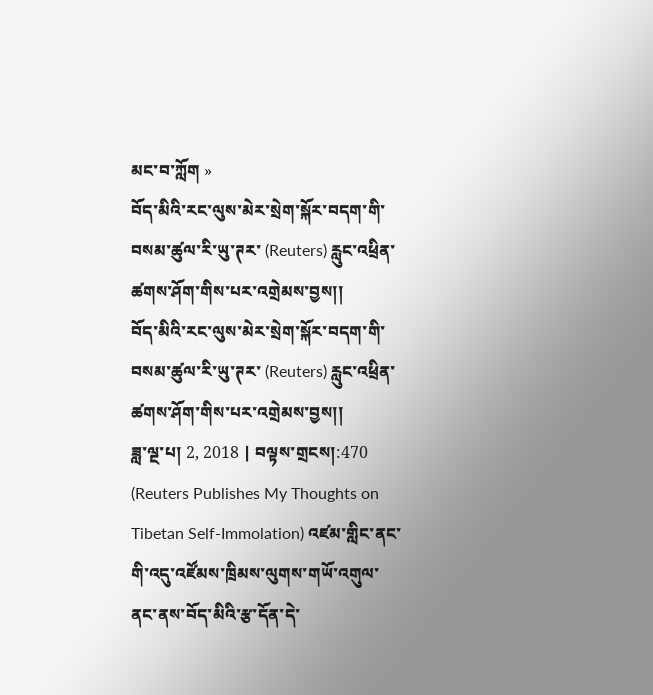མང་བ་ཀློག »
བོད་མིའི་རང་ལུས་མེར་སྲེག་སྐོར་བདག་གི་བསམ་ཚུལ་རི་ཡུ་ཊར་ (Reuters) རླུང་འཕྲིན་ཚགས་ཤོག་གིས་པར་འགྲེམས་བྱས།།
བོད་མིའི་རང་ལུས་མེར་སྲེག་སྐོར་བདག་གི་བསམ་ཚུལ་རི་ཡུ་ཊར་ (Reuters) རླུང་འཕྲིན་ཚགས་ཤོག་གིས་པར་འགྲེམས་བྱས།།
ཟླ་ལྔ་པ། 2, 2018 | བལྟས་གྲངས།:470
(Reuters Publishes My Thoughts on Tibetan Self-Immolation) འཛམ་གླིང་ནང་གི་འདུ་འཛོམས་ཁྲིམས་ལུགས་གཡོ་འགུལ་ནང་ནས་བོད་མིའི་རྩ་དོན་དེ་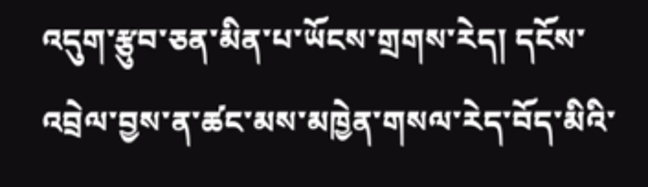འདུག་རྩུབ་ཅན་མིན་པ་ཡོངས་གྲགས་རེད། དངོས་འབྲེལ་བྱས་ན་ཚང་མས་མཁྱེན་གསལ་རེད་བོད་མིའི་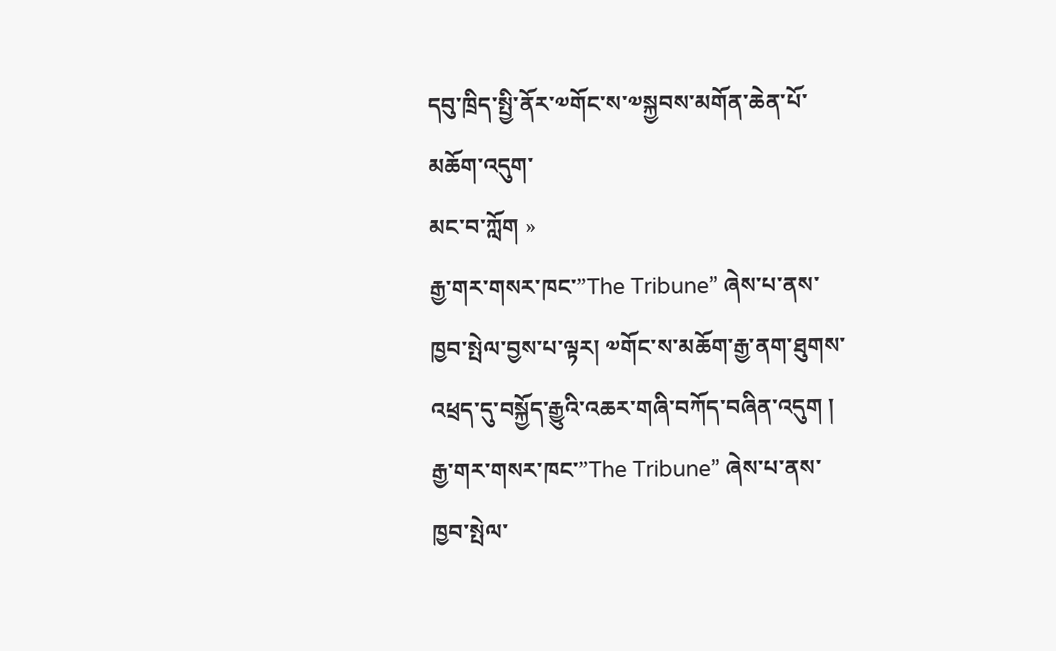དབུ་ཁྲིད་སྤྱི་ནོར་༧གོང་ས་༧སྐྱབས་མགོན་ཆེན་པོ་མཆོག་འདུག་
མང་བ་ཀློག »
རྒྱ་གར་གསར་ཁང་”The Tribune” ཞེས་པ་ནས་ཁྱབ་སྤེལ་བྱས་པ་ལྟར། ༧གོང་ས་མཆོག་རྒྱ་ནག་ཐུགས་འཕྲད་དུ་བསྐྱོད་རྒྱུའི་འཆར་གཞི་བཀོད་བཞིན་འདུག །
རྒྱ་གར་གསར་ཁང་”The Tribune” ཞེས་པ་ནས་ཁྱབ་སྤེལ་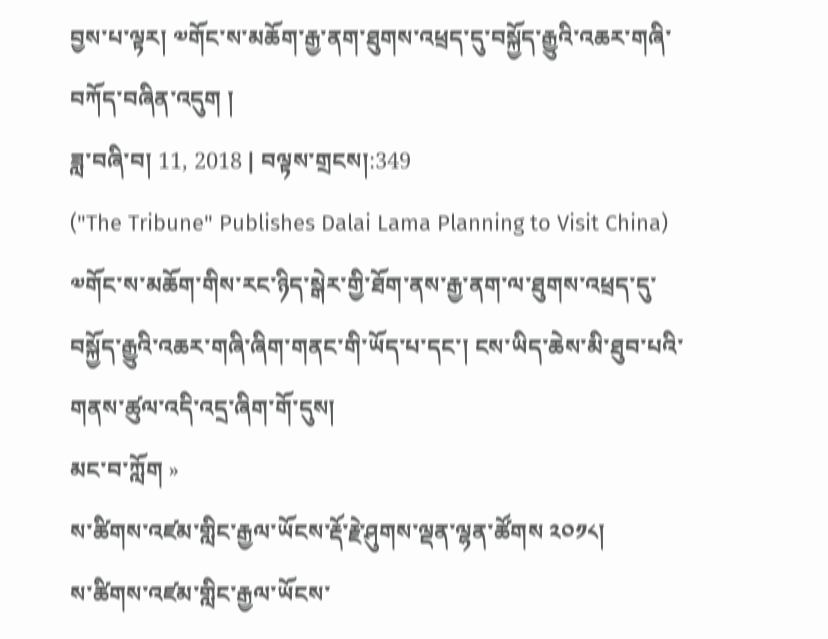བྱས་པ་ལྟར། ༧གོང་ས་མཆོག་རྒྱ་ནག་ཐུགས་འཕྲད་དུ་བསྐྱོད་རྒྱུའི་འཆར་གཞི་བཀོད་བཞིན་འདུག །
ཟླ་བཞི་བ། 11, 2018 | བལྟས་གྲངས།:349
("The Tribune" Publishes Dalai Lama Planning to Visit China) ༧གོང་ས་མཆོག་གིས་རང་ཉིད་སྒེར་གྱི་ཐོག་ནས་རྒྱ་ནག་ལ་ཐུགས་འཕྲད་དུ་བསྐྱོད་རྒྱུའི་འཆར་གཞི་ཞིག་གནང་གི་ཡོད་པ་དང་། ངས་ཡིད་ཆེས་མི་ཐུབ་པའི་གནས་ཚུལ་འདི་འདྲ་ཞིག་གོ་དུས།
མང་བ་ཀློག »
ས་ཚིགས་འཛམ་གླིང་རྒྱལ་ཡོངས་རྡོ་རྗེ་ཤུགས་ལྡན་ལྷན་ཚོགས ༢༠༡༨།
ས་ཚིགས་འཛམ་གླིང་རྒྱལ་ཡོངས་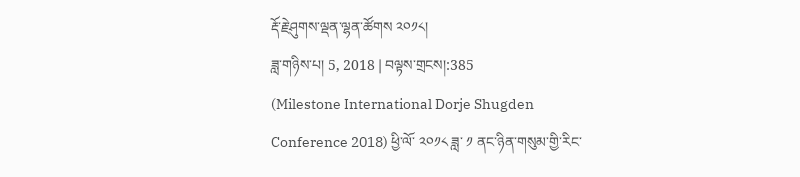རྡོ་རྗེ་ཤུགས་ལྡན་ལྷན་ཚོགས ༢༠༡༨།
ཟླ་གཉིས་པ། 5, 2018 | བལྟས་གྲངས།:385
(Milestone International Dorje Shugden Conference 2018) ཕྱི་ལོ་ ༢༠༡༨ ཟླ་ ༡ ནང་ཉིན་གསུམ་གྱི་རིང་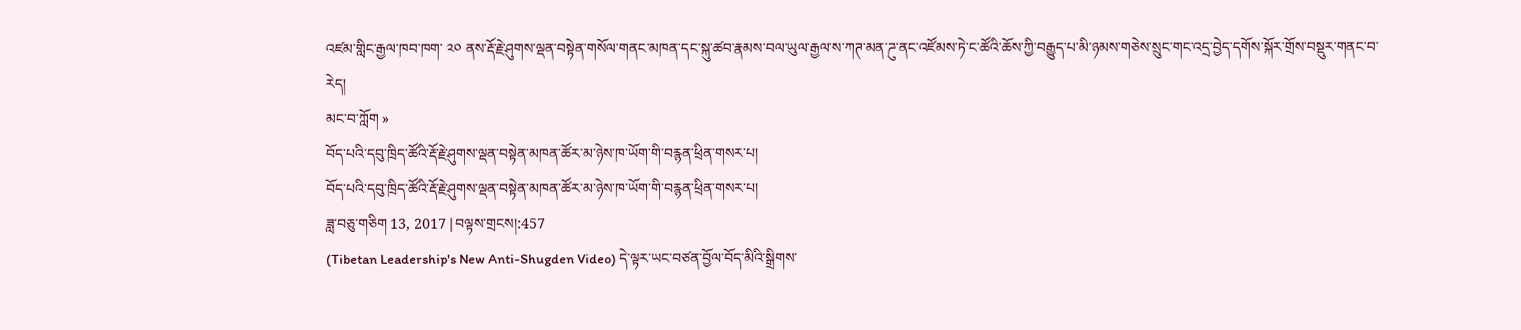འཛམ་གླིང་རྒྱལ་ཁབ་ཁག་ ༢༠ ནས་རྡོ་རྗེ་ཤུགས་ལྡན་བསྟེན་གསོལ་གནང་མཁན་དང་སྐུ་ཚབ་རྣམས་བལ་ཡུལ་རྒྱལ་ས་ཀཊ་མན་ཌུ་ནང་འཛོམས་ཏེ་ང་ཚོའི་ཆོས་ཀྱི་བརྒྱུད་པ་མི་ཉམས་གཅེས་སྲུང་གང་འདྲ་བྱེད་དགོས་སྐོར་གྲོས་བསྡུར་གནང་བ་རེད།
མང་བ་ཀློག »
བོད་པའི་དབུ་ཁྲིད་ཚོའི་རྡོ་རྗེ་ཤུགས་ལྡན་བསྟེན་མཁན་ཚོར་མ་ཉེས་ཁ་ཡོག་གི་བརྙན་ཕྲིན་གསར་པ།
བོད་པའི་དབུ་ཁྲིད་ཚོའི་རྡོ་རྗེ་ཤུགས་ལྡན་བསྟེན་མཁན་ཚོར་མ་ཉེས་ཁ་ཡོག་གི་བརྙན་ཕྲིན་གསར་པ།
ཟླ་བཅུ་གཅིག 13, 2017 | བལྟས་གྲངས།:457
(Tibetan Leadership's New Anti-Shugden Video) དེ་ལྟར་ཡང་བཙན་བྱོལ་བོད་མིའི་སྒྲིགས་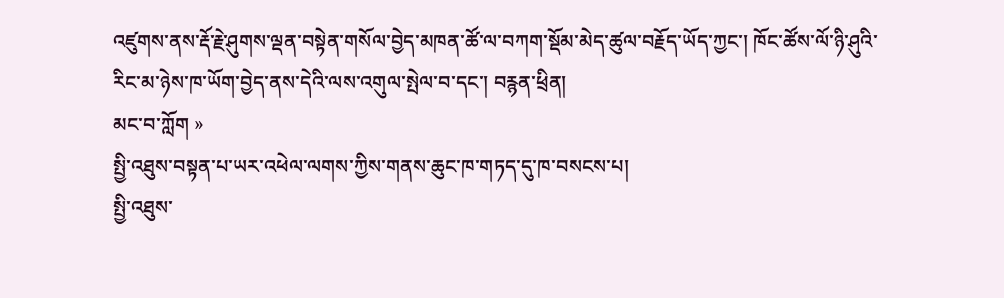འཛུགས་ནས་རྡོ་རྗེ་ཤུགས་ལྡན་བསྟེན་གསོལ་བྱེད་མཁན་ཚོ་ལ་བཀག་སྡོམ་མེད་ཚུལ་བརྗོད་ཡོད་ཀྱང་། ཁོང་ཚོས་ལོ་ཉི་ཤུའི་རིང་མ་ཉེས་ཁ་ཡོག་བྱེད་ནས་དེའི་ལས་འགུལ་སྤེལ་བ་དང་། བརྙན་ཕྲིན།
མང་བ་ཀློག »
སྤྱི་འཐུས་བསྟན་པ་ཡར་འཕེལ་ལགས་ཀྱིས་གནས་ཆུང་ཁ་གཏད་དུ་ཁ་བསངས་པ།
སྤྱི་འཐུས་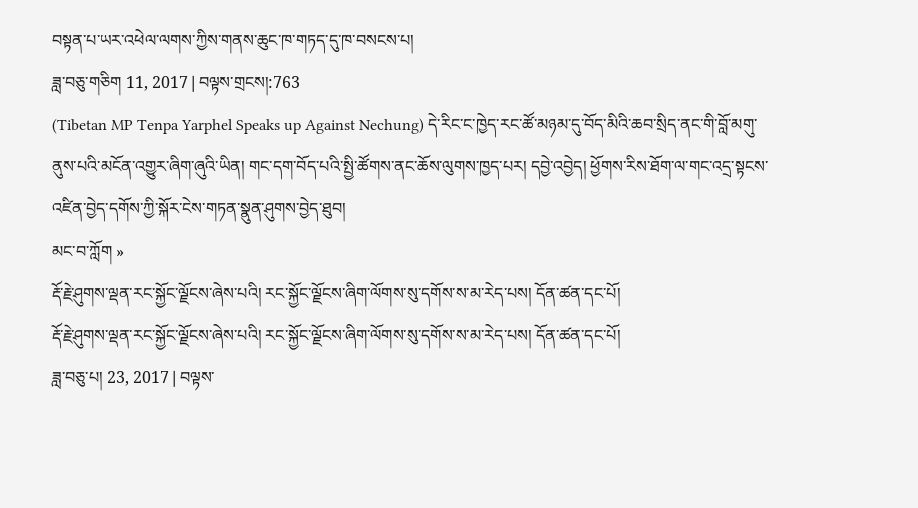བསྟན་པ་ཡར་འཕེལ་ལགས་ཀྱིས་གནས་ཆུང་ཁ་གཏད་དུ་ཁ་བསངས་པ།
ཟླ་བཅུ་གཅིག 11, 2017 | བལྟས་གྲངས།:763
(Tibetan MP Tenpa Yarphel Speaks up Against Nechung) དེ་རིང་ང་ཁྱེད་རང་ཚོ་མཉམ་དུ་བོད་མིའི་ཆབ་སྲིད་ནང་གི་བློ་མགུ་ནུས་པའི་མངོན་འགྱུར་ཞིག་ཞུའི་ཡིན། གང་དག་བོད་པའི་སྤྱི་ཚོགས་ནང་ཆོས་ལུགས་ཁྱད་པར། དབྱེ་འབྱེད། ཕྱོགས་རིས་ཐོག་ལ་གང་འདྲ་སྟངས་འཛིན་བྱེད་དགོས་ཀྱི་སྐོར་ངེས་གཏན་སྣུན་ཤུགས་བྱེད་ཐུབ།
མང་བ་ཀློག »
རྡོ་རྗེ་ཤུགས་ལྡན་རང་སྐྱོང་ལྗོངས་ཞེས་པའི། རང་སྐྱོང་ལྗོངས་ཞིག་ལོགས་སུ་དགོས་ས་མ་རེད་པས། དོན་ཚན་དང་པོ།
རྡོ་རྗེ་ཤུགས་ལྡན་རང་སྐྱོང་ལྗོངས་ཞེས་པའི། རང་སྐྱོང་ལྗོངས་ཞིག་ལོགས་སུ་དགོས་ས་མ་རེད་པས། དོན་ཚན་དང་པོ།
ཟླ་བཅུ་པ། 23, 2017 | བལྟས་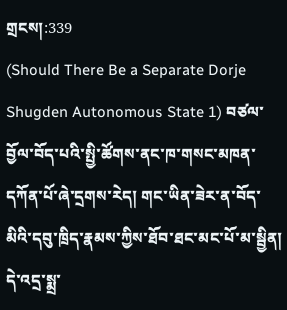གྲངས།:339
(Should There Be a Separate Dorje Shugden Autonomous State 1) བཙལ་བྱོལ་བོད་པའི་སྤྱི་ཚོགས་ནང་ཁ་གསང་མཁན་དཀོན་པོ་ཞེ་དྲགས་རེད། གང་ཡིན་ཟེར་ན་བོད་མིའི་དབུ་ཁྲིད་རྣམས་ཀྱིས་ཐོབ་ཐང་མང་པོ་མ་སྦྱིན། དེ་འདྲ་སྨྲ་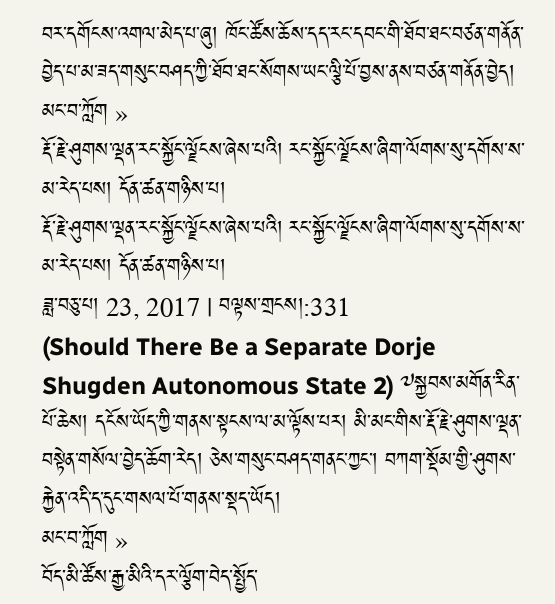བར་དགོངས་འགལ་མེད་པ་ཞུ། ཁོང་ཚོས་ཆོས་དད་རང་དབང་གི་ཐོབ་ཐང་བཙན་གནོན་བྱེད་པ་མ་ཟད་གསུང་བཤད་ཀྱི་ཐོབ་ཐང་སོགས་ཡང་ལྕི་པོ་བྱས་ནས་བཙན་གནོན་བྱེད།
མང་བ་ཀློག »
རྡོ་རྗེ་ཤུགས་ལྡན་རང་སྐྱོང་ལྗོངས་ཞེས་པའི། རང་སྐྱོང་ལྗོངས་ཞིག་ལོགས་སུ་དགོས་ས་མ་རེད་པས། དོན་ཚན་གཉིས་པ།
རྡོ་རྗེ་ཤུགས་ལྡན་རང་སྐྱོང་ལྗོངས་ཞེས་པའི། རང་སྐྱོང་ལྗོངས་ཞིག་ལོགས་སུ་དགོས་ས་མ་རེད་པས། དོན་ཚན་གཉིས་པ།
ཟླ་བཅུ་པ། 23, 2017 | བལྟས་གྲངས།:331
(Should There Be a Separate Dorje Shugden Autonomous State 2) ༧སྐྱབས་མགོན་རིན་པོ་ཆེས། དངོས་ཡོད་ཀྱི་གནས་སྟངས་ལ་མ་ལྟོས་པར། མི་མང་གིས་རྡོ་རྗེ་ཤུགས་ལྡན་བསྟེན་གསོལ་བྱེད་ཆོག་རེད། ཅེས་གསུང་བཤད་གནང་ཀྱང་། བཀག་སྡོམ་གྱི་ཤུགས་རྐྱེན་འདི་ད་དུང་གསལ་པོ་གནས་སྡད་ཡོད།
མང་བ་ཀློག »
བོད་མི་ཚོས་རྒྱ་མིའི་དར་ལྕོག་བེད་སྤྱོད་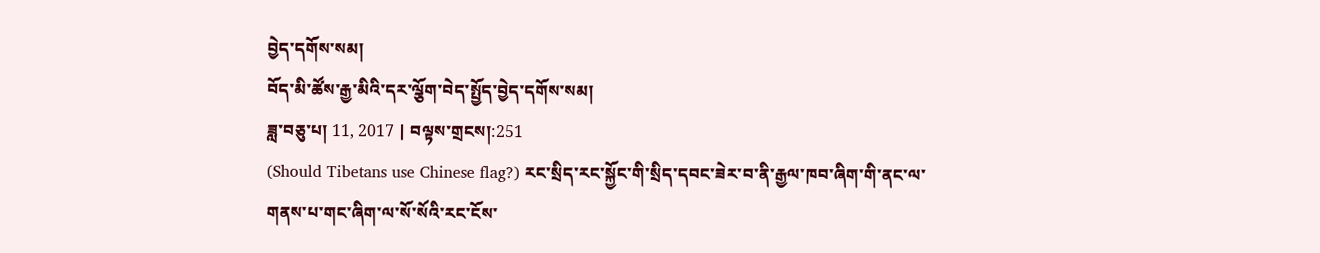བྱེད་དགོས་སམ།
བོད་མི་ཚོས་རྒྱ་མིའི་དར་ལྕོག་བེད་སྤྱོད་བྱེད་དགོས་སམ།
ཟླ་བཅུ་པ། 11, 2017 | བལྟས་གྲངས།:251
(Should Tibetans use Chinese flag?) ཪང་སྲིད་རང་སྐྱོང་གི་སྲིད་དབང་ཟེར་བ་ནི་རྒྱལ་ཁབ་ཞིག་གི་ནང་ལ་གནས་པ་གང་ཞིག་ལ་སོ་སོའི་རང་ངོས་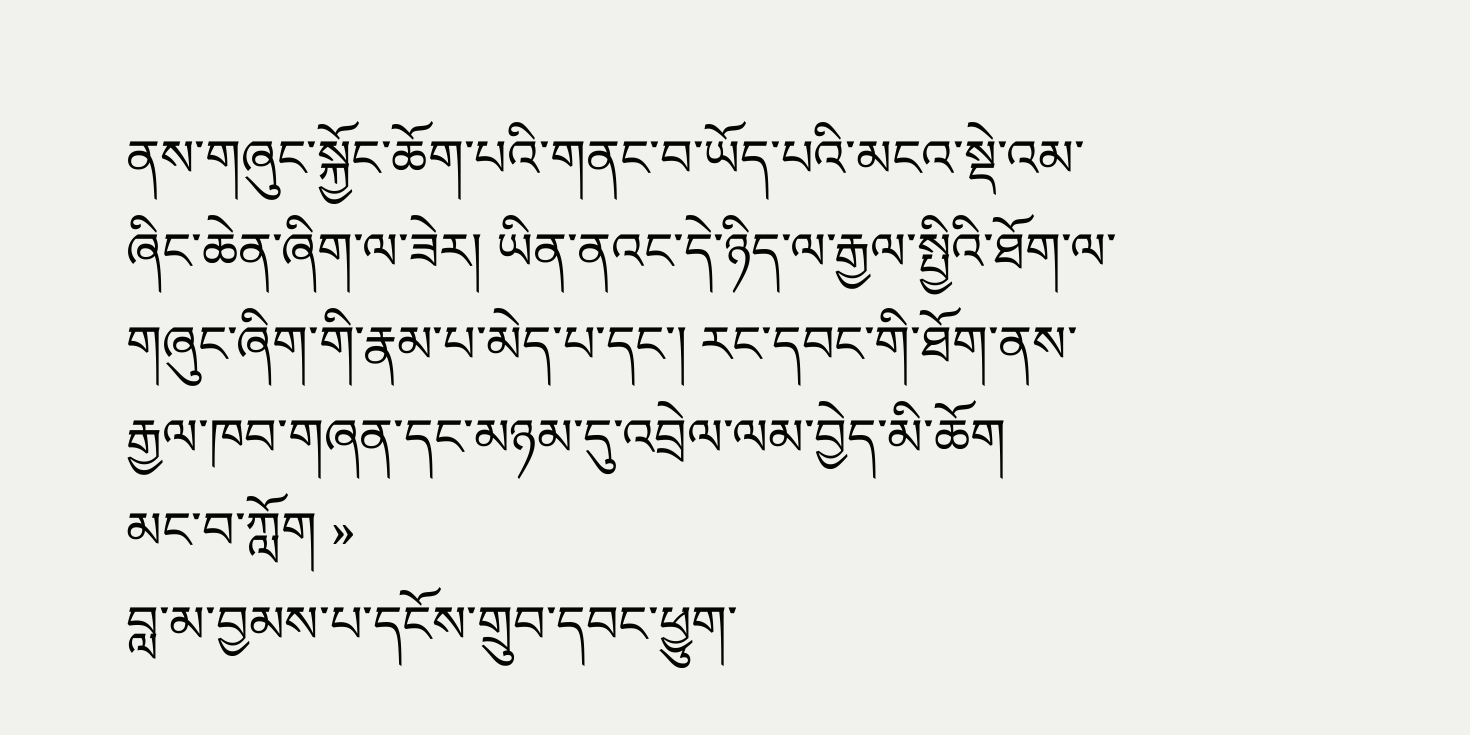ནས་གཞུང་སྐྱོང་ཆོག་པའི་གནང་བ་ཡོད་པའི་མངའ་སྡེ་འམ་ཞིང་ཆེན་ཞིག་ལ་ཟེར། ཡིན་ནའང་དེ་ཉིད་ལ་རྒྱལ་སྤྱིའི་ཐོག་ལ་གཞུང་ཞིག་གི་རྣམ་པ་མེད་པ་དང་། རང་དབང་གི་ཐོག་ནས་རྒྱལ་ཁབ་གཞན་དང་མཉམ་དུ་འབྲེལ་ལམ་བྱེད་མི་ཆོག
མང་བ་ཀློག »
བླ་མ་བྱམས་པ་དངོས་གྲུབ་དབང་ཕྱུག་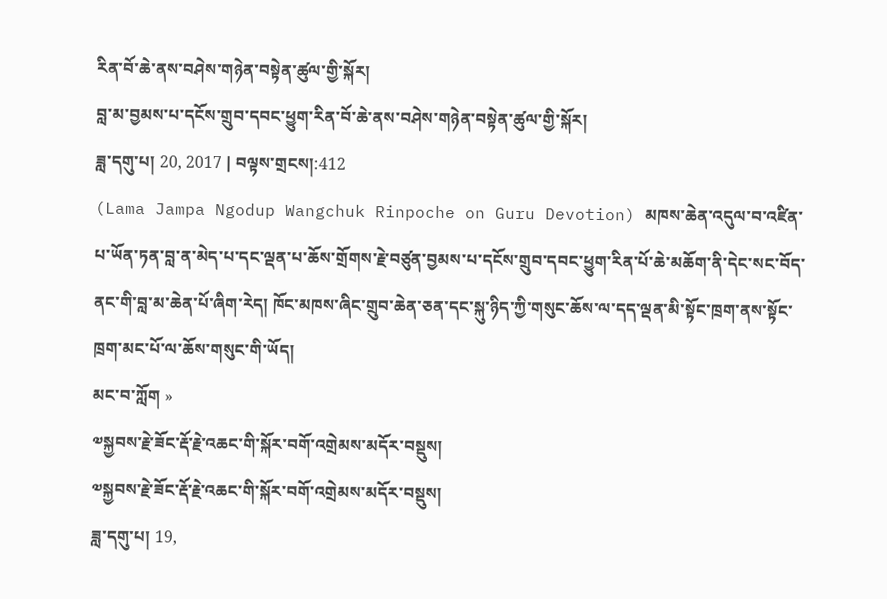རིན་བོ་ཆེ་ནས་བཤེས་གཉེན་བསྟེན་ཚུལ་གྱི་སྐོར།
བླ་མ་བྱམས་པ་དངོས་གྲུབ་དབང་ཕྱུག་རིན་བོ་ཆེ་ནས་བཤེས་གཉེན་བསྟེན་ཚུལ་གྱི་སྐོར།
ཟླ་དགུ་པ། 20, 2017 | བལྟས་གྲངས།:412
(Lama Jampa Ngodup Wangchuk Rinpoche on Guru Devotion) མཁས་ཆེན་འདུལ་བ་འཛིན་པ་ཡོན་ཏན་བླ་ན་མེད་པ་དང་ལྡན་པ་ཆོས་གྲོགས་རྗེ་བཙུན་བྱམས་པ་དངོས་གྲུབ་དབང་ཕྱུག་རིན་པོ་ཆེ་མཆོག་ནི་དེང་སང་བོད་ནང་གི་བླ་མ་ཆེན་པོ་ཞིག་རེད། ཁོང་མཁས་ཞིང་གྲུབ་ཆེན་ཅན་དང་སྐུ་ཉིད་ཀྱི་གསུང་ཆོས་ལ་དད་ལྡན་མི་སྟོང་ཁྲག་ནས་སྟོང་ཁྲག་མང་པོ་ལ་ཆོས་གསུང་གི་ཡོད།
མང་བ་ཀློག »
༧སྐྱབས་རྗེ་ཟོང་རྡོ་རྗེ་འཆང་གི་སྐོར་བགོ་འགྲེམས་མདོར་བསྡུས།
༧སྐྱབས་རྗེ་ཟོང་རྡོ་རྗེ་འཆང་གི་སྐོར་བགོ་འགྲེམས་མདོར་བསྡུས།
ཟླ་དགུ་པ། 19,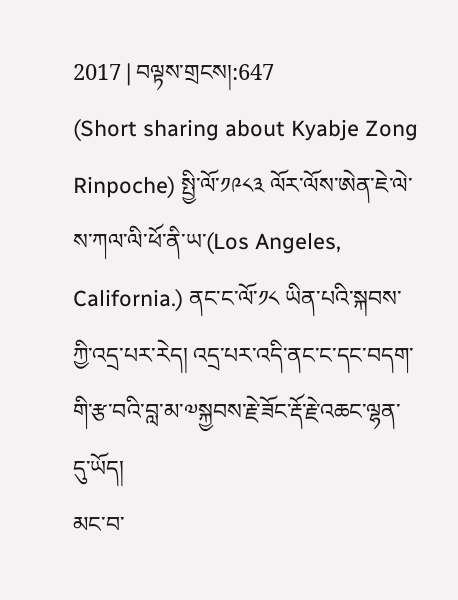2017 | བལྟས་གྲངས།:647
(Short sharing about Kyabje Zong Rinpoche) སྤྱི་ལོ་༡༩༨༣ ལོར་ལོས་ཨེན་ཇེ་ལེ་ས་ཀལ་ལི་ཕོ་ནི་ཡ་(Los Angeles, California.) ནང་ང་ལོ་༡༨ ཡིན་པའི་སྐབས་ཀྱི་འདྲ་པར་རེད། འདྲ་པར་འདི་ནང་ང་དང་བདག་གི་རྩ་བའི་བླ་མ་༧སྐྱབས་རྗེ་ཟོང་རྡོ་རྗེ་འཆང་ལྷན་དུ་ཡོད།
མང་བ་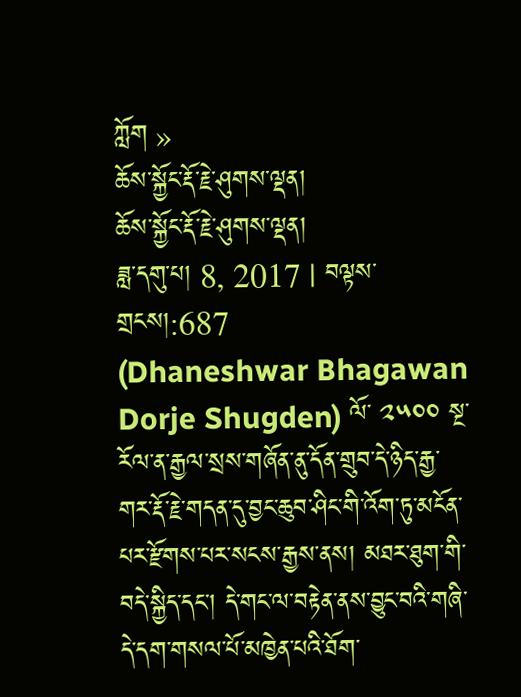ཀློག »
ཆོས་སྐྱོང་རྡོ་རྗེ་ཤུགས་ལྡན།
ཆོས་སྐྱོང་རྡོ་རྗེ་ཤུགས་ལྡན།
ཟླ་དགུ་པ། 8, 2017 | བལྟས་གྲངས།:687
(Dhaneshwar Bhagawan Dorje Shugden) ལོ་ ༢༥༠༠ སྔ་རོལ་ན་རྒྱལ་སྲས་གཞོན་ནུ་དོན་གྲུབ་དེ་ཉིད་རྒྱ་གར་རྡོ་རྗེ་གདན་དུ་བྱང་ཆུབ་ཤིང་གི་འོག་ཏུ་མངོན་པར་རྫོགས་པར་སངས་རྒྱས་ནས། མཐར་ཐུག་གི་བདེ་སྐྱིད་དང་། དེ་གང་ལ་བརྟེན་ནས་བྱུང་བའི་གཞི་དེ་དག་གསལ་པོ་མཁྱེན་པའི་ཐོག་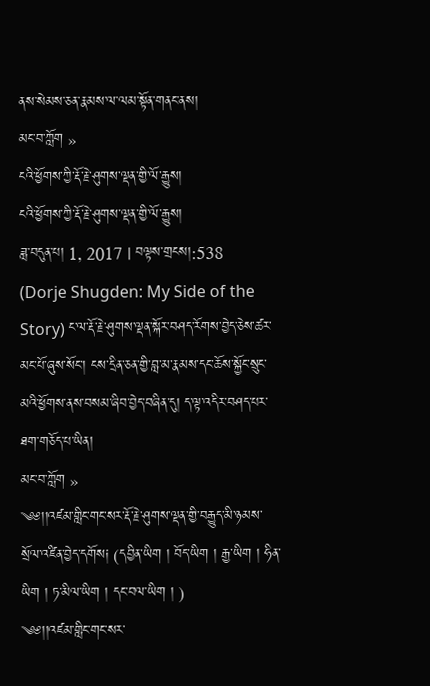ནས་སེམས་ཅན་རྣམས་ལ་ལམ་སྟོན་གནང་ནས།
མང་བ་ཀློག »
ངའི་ཕྱོགས་ཀྱི་རྡོ་རྗེ་ཤུགས་ལྡན་གྱི་ལོ་རྒྱུས།
ངའི་ཕྱོགས་ཀྱི་རྡོ་རྗེ་ཤུགས་ལྡན་གྱི་ལོ་རྒྱུས།
ཟླ་བདུན་པ། 1, 2017 | བལྟས་གྲངས།:538
(Dorje Shugden: My Side of the Story) ང་ལ་རྡོ་རྗེ་ཤུགས་ལྡན་སྐོར་བཤད་རོགས་བྱེད་ཅེས་ཚར་མང་པོ་ཞུས་སོང་། ངས་དྲིན་ཅན་གྱི་བླ་མ་རྣམས་དང་ཆོས་སྐྱོང་སྲུང་མའི་ཕྱོགས་ནས་བསམ་ཞིབ་བྱེད་བཞིན་དུ། ད་ལྟ་འདིར་བཤད་པར་ཐག་གཅོད་པ་ཡིན།
མང་བ་ཀློག »
༄༅།།འཛམ་གླིང་གང་སར་རྡོ་རྗེ་ཤུགས་ལྡན་གྱི་བརྒྱུད་མི་ཉམས་སྲོལ་འཛིན་བྱེད་དགོས༏ (དབྱིན་ཡིག ། བོད་ཡིག ། རྒྱ་ཡིག ། ཧིན་ཡིག ། ཏ་མིལ་ཡིག ། དང་བལ་ཡིག ། )
༄༅།།འཛམ་གླིང་གང་སར་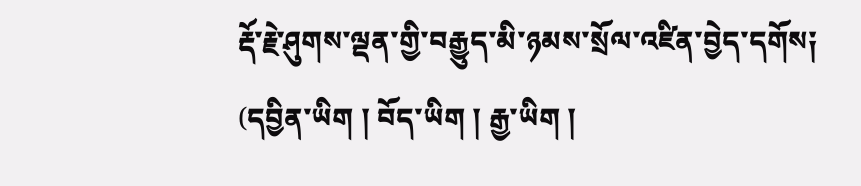རྡོ་རྗེ་ཤུགས་ལྡན་གྱི་བརྒྱུད་མི་ཉམས་སྲོལ་འཛིན་བྱེད་དགོས༏ (དབྱིན་ཡིག ། བོད་ཡིག ། རྒྱ་ཡིག །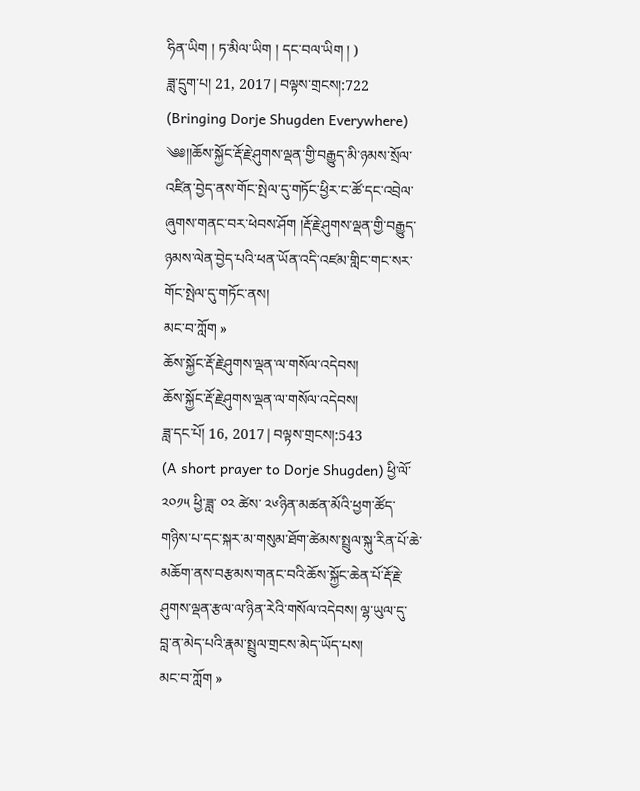ཧིན་ཡིག ། ཏ་མིལ་ཡིག ། དང་བལ་ཡིག ། )
ཟླ་དྲུག་པ། 21, 2017 | བལྟས་གྲངས།:722
(Bringing Dorje Shugden Everywhere) ༄༅།།ཆོས་སྐྱོང་རྡོ་རྗེ་ཤུགས་ལྡན་གྱི་བརྒྱུད་མི་ཉམས་སྲོལ་འཛིན་བྱེད་ནས་གོང་སྤེལ་དུ་གཏོང་ཕྱིར་ང་ཚོ་དང་འབྲེལ་ཞུགས་གནང་བར་ཕེབས་ཤོག །རྡོ་རྗེ་ཤུགས་ལྡན་གྱི་བརྒྱུད་ཉམས་ལེན་བྱེད་པའི་ཕན་ཡོན་འདི་འཛམ་གླིང་གང་སར་གོང་སྤེལ་དུ་གཏོང་ནས།
མང་བ་ཀློག »
ཆོས་སྐྱོང་རྡོ་རྗེ་ཤུགས་ལྡན་ལ་གསོལ་འདེབས།
ཆོས་སྐྱོང་རྡོ་རྗེ་ཤུགས་ལྡན་ལ་གསོལ་འདེབས།
ཟླ་དང་པོ། 16, 2017 | བལྟས་གྲངས།:543
(A short prayer to Dorje Shugden) ཕྱི་ལོ་ ༢༠༡༥ ཕྱི་ཟླ་ ༠༢ ཚེས་ ༢༦ཉིན་མཚན་མོའི་ཕྱག་ཚོད་གཉིས་པ་དང་སྐར་མ་གསུམ་ཐོག་ཚེམས་སྤྲུལ་སྐུ་རིན་པོ་ཆེ་མཆོག་ནས་བརྩམས་གནང་བའི་ཆོས་སྐྱོང་ཆེན་པོ་རྡོ་རྗེ་ཤུགས་ལྡན་རྩལ་ལ་ཉིན་རེའི་གསོལ་འདེབས། ལྷ་ཡུལ་དུ་བླ་ན་མེད་པའི་རྣམ་སྤྲུལ་གྲངས་མེད་ཡོད་པས།
མང་བ་ཀློག »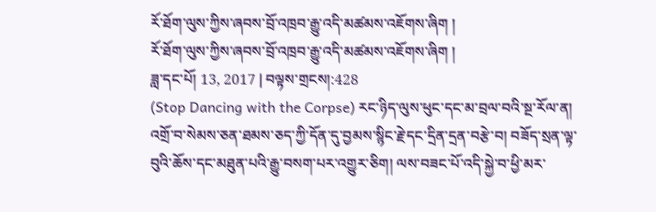རོ་ཐོག་ལུས་ཀྱིས་ཞབས་བྲོ་འཁྲབ་རྒྱུ་འདི་མཚམས་འཇོགས་ཞིག །
རོ་ཐོག་ལུས་ཀྱིས་ཞབས་བྲོ་འཁྲབ་རྒྱུ་འདི་མཚམས་འཇོགས་ཞིག །
ཟླ་དང་པོ། 13, 2017 | བལྟས་གྲངས།:428
(Stop Dancing with the Corpse) རང་ཉིད་ལུས་ཕུང་དང་མ་བྲལ་བའི་སྔ་རོལ་ན། འགྲོ་བ་སེམས་ཅན་ཐམས་ཅད་ཀྱི་དོན་དུ་བྱམས་སྙིང་རྗེ་དང་དྲིན་དྲན་བརྩེ་བ། བཟོད་སྲན་ལྟ་བུའི་ཆོས་དང་མཐུན་པའི་རྒྱུ་བསག་པར་འགྱུར་ཅིག། ལས་བཟང་པོ་འདི་སྐྱེ་བ་ཕྱི་མར་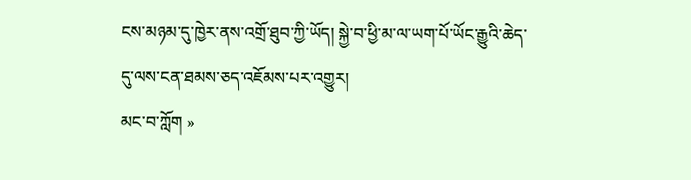ངས་མཉམ་དུ་ཁྱེར་ནས་འགྲོ་ཐུབ་ཀྱི་ཡོད། སྐྱེ་བ་ཕྱི་མ་ལ་ཡག་པོ་ཡོང་རྒྱུའི་ཆེད་དུ་ལས་ངན་ཐམས་ཅད་འཇོམས་པར་འགྱུར།
མང་བ་ཀློག »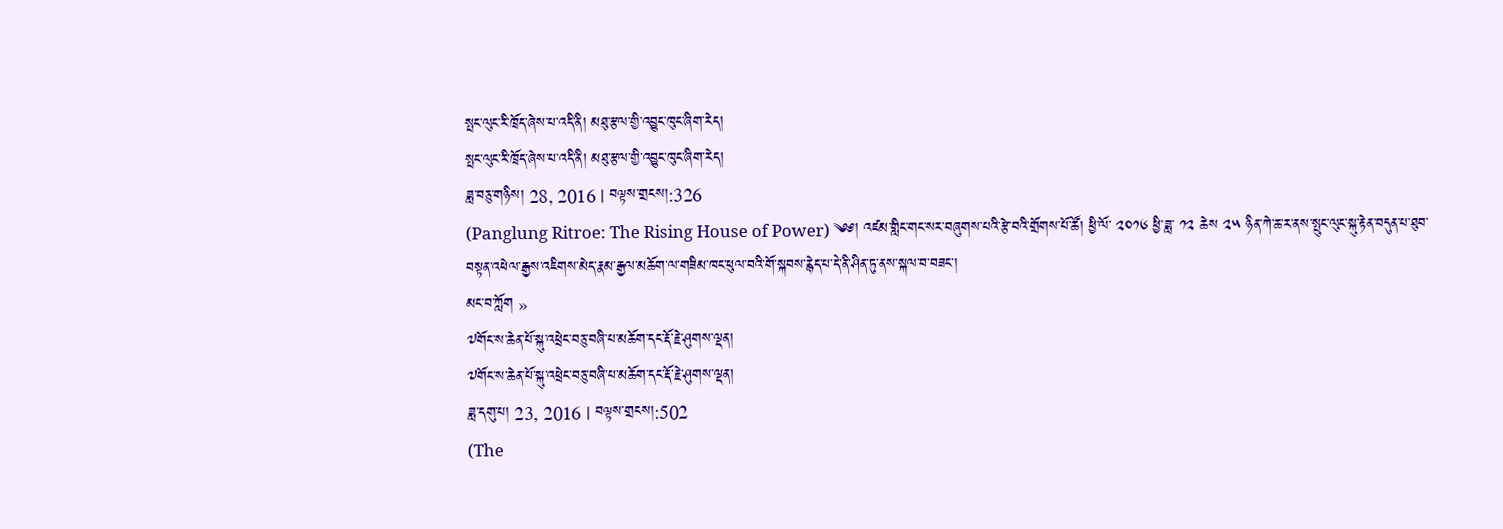སྤང་ལུང་རི་ཁྲོད་ཞེས་པ་འདི་ནི། མཐུ་རྩལ་གྱི་འབྱུང་ཁུང་ཞིག་རེད།
སྤང་ལུང་རི་ཁྲོད་ཞེས་པ་འདི་ནི། མཐུ་རྩལ་གྱི་འབྱུང་ཁུང་ཞིག་རེད།
ཟླ་བཅུ་གཉིས། 28, 2016 | བལྟས་གྲངས།:326
(Panglung Ritroe: The Rising House of Power) ༄༅། འཛམ་གླིང་གང་སར་བཞུགས་པའི་རྩེ་བའི་གྲོགས་པོ་ཚོ། ཕྱི་ལོ་ ༢༠༡༦ ཕྱི་ཟླ་ ༡༢ ཆེས ༢༥ ཉིན་ཀེ་ཆ་ར་ནས་སྤུང་ལུང་སྐུ་རྟེན་བདུན་པ་ཐུབ་བསྟན་འཕེལ་རྒྱས་འཇིགས་མེད་རྣམ་རྒྱལ་མཆོག་ལ་གཟིམ་ཁང་ཕུལ་བའི་གོ་སྐབས་རྙེད་པ་དེ་ནི་ཤིན་ཏུ་ནས་སྐལ་བ་བཟང་།
མང་བ་ཀློག »
༧གོང་ས་ཆེན་པོ་སྐུ་འཕྲེང་བཅུ་བཞི་པ་མཆོག་དང་རྡོ་རྗེ་ཤུགས་ལྡན།
༧གོང་ས་ཆེན་པོ་སྐུ་འཕྲེང་བཅུ་བཞི་པ་མཆོག་དང་རྡོ་རྗེ་ཤུགས་ལྡན།
ཟླ་དགུ་པ། 23, 2016 | བལྟས་གྲངས།:502
(The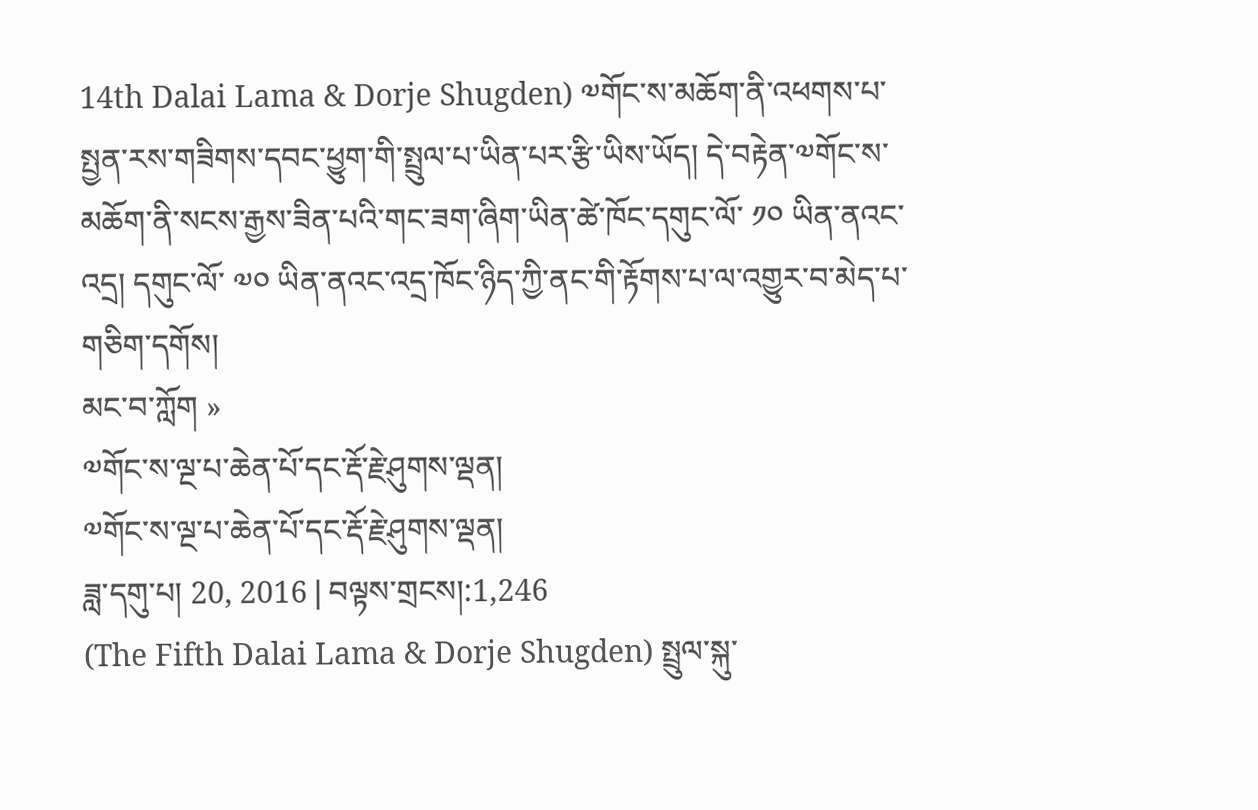14th Dalai Lama & Dorje Shugden) ༧གོང་ས་མཆོག་ནི་འཕགས་པ་སྤྱན་རས་གཟིགས་དབང་ཕྱུག་གི་སྤྲུལ་པ་ཡིན་པར་རྩི་ཡིས་ཡོད། དེ་བརྟེན་༧གོང་ས་མཆོག་ནི་སངས་རྒྱས་ཟིན་པའི་གང་ཟག་ཞིག་ཡིན་ཚེ་ཁོང་དགུང་ལོ་ ༡༠ ཡིན་ནའང་འདྲ། དགུང་ལོ་ ༧༠ ཡིན་ནའང་འདྲ་ཁོང་ཉིད་ཀྱི་ནང་གི་རྟོགས་པ་ལ་འགྱུར་བ་མེད་པ་གཅིག་དགོས།
མང་བ་ཀློག »
༧གོང་ས་ལྔ་པ་ཆེན་པོ་དང་རྡོ་རྗེ་ཤུགས་ལྡན།
༧གོང་ས་ལྔ་པ་ཆེན་པོ་དང་རྡོ་རྗེ་ཤུགས་ལྡན།
ཟླ་དགུ་པ། 20, 2016 | བལྟས་གྲངས།:1,246
(The Fifth Dalai Lama & Dorje Shugden) སྤྲུལ་སྐུ་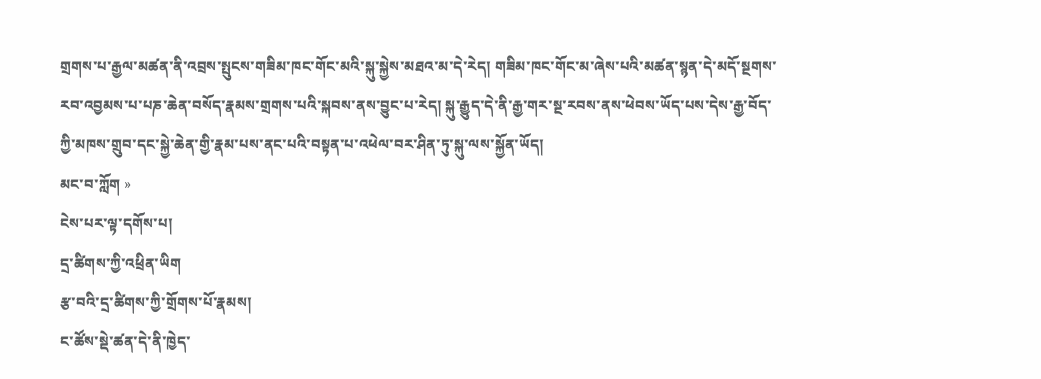གྲགས་པ་རྒྱལ་མཚན་ནི་འབྲས་སྤུངས་གཟིམ་ཁང་གོང་མའི་སྐུ་སྐྱེས་མཐའ་མ་དེ་རེད། གཟིམ་ཁང་གོང་མ་ཞེས་པའི་མཚན་སྙན་དེ་མདོ་སྔགས་རབ་འབྱམས་པ་པཎ་ཆེན་བསོད་རྣམས་གྲགས་པའི་སྐབས་ནས་བྱུང་པ་རེད། སྐུ་རྒྱུད་དེ་ནི་རྒྱ་གར་སྔ་རབས་ནས་ཕེབས་ཡོད་པས་དེས་རྒྱ་བོད་ཀྱི་མཁས་གྲུབ་དང་སྐྱེ་ཆེན་གྱི་རྣམ་པས་ནང་པའི་བསྟན་པ་འཕེལ་བར་ཤིན་ཏུ་སྐུ་ལས་སྐྱོན་ཡོད།
མང་བ་ཀློག »
ངེས་པར་ལྟ་དགོས་པ།
དྲ་ཚིགས་ཀྱི་འཕྲིན་ཡིག
རྩ་བའི་དྲ་ཚིགས་ཀྱི་གྲོགས་པོ་རྣམས།
ང་ཚོས་སྡེ་ཚན་དེ་ནི་ཁྱེད་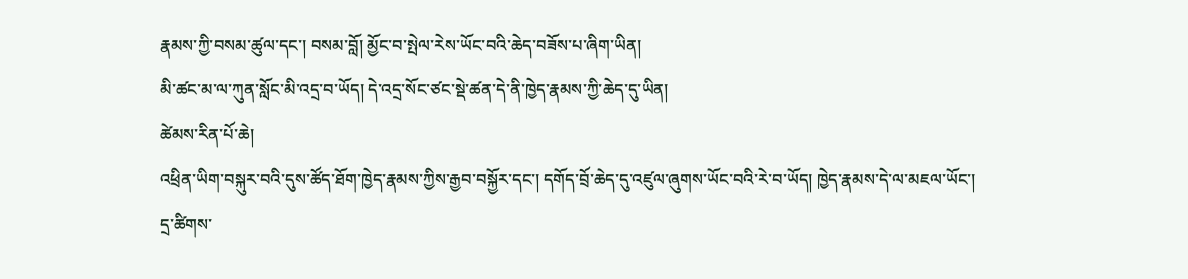རྣམས་ཀྱི་བསམ་ཚུལ་དང་། བསམ་བློ། མྱོང་བ་སྤེལ་རེས་ཡོང་བའི་ཆེད་བཟོས་པ་ཞིག་ཡིན།
མི་ཚང་མ་ལ་ཀུན་སློང་མི་འདྲ་བ་ཡོད། དེ་འདྲ་སོང་ཙང་སྡེ་ཚན་དེ་ནི་ཁྱེད་རྣམས་ཀྱི་ཆེད་དུ་ཡིན།
ཚེམས་རིན་པོ་ཆེ།
འཕྲིན་ཡིག་བསྐུར་བའི་དུས་ཚོད་ཐོག་ཁྱེད་རྣམས་ཀྱིས་རྒྱབ་བསྐྱོར་དང་། དགོད་བྲོ་ཆེད་དུ་འཛུལ་ཞུགས་ཡོང་བའི་རེ་བ་ཡོད། ཁྱེད་རྣམས་དེ་ལ་མཇལ་ཡོང་།
དྲ་ཚིགས་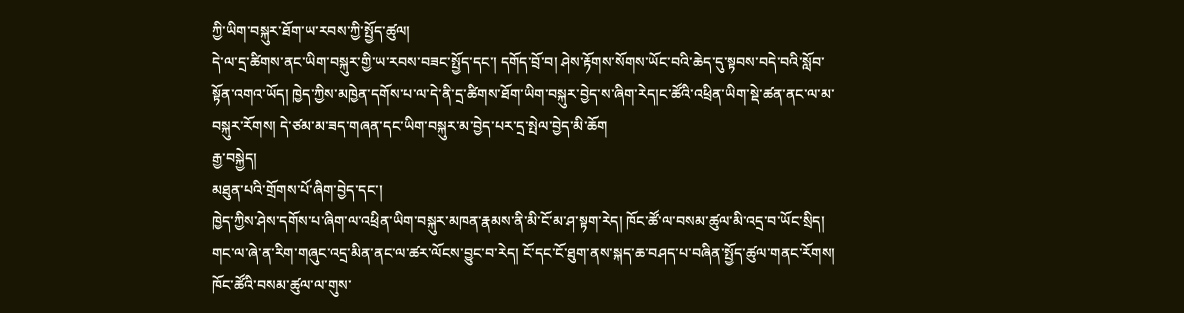ཀྱི་ཡིག་བསྐུར་ཐོག་ཡ་རབས་ཀྱི་སྤྱོད་ཚུལ།
དེ་ལ་དྲ་ཚིགས་ནང་ཡིག་བསྐུར་གྱི་ཡ་རབས་བཟང་སྤྱོད་དང་། དགོད་བྲོ་བ། ཤེས་རྟོགས་སོགས་ཡོང་བའི་ཆེད་དུ་སྟབས་བདེ་བའི་སློབ་སྟོན་འགའ་ཡོད། ཁྱེད་ཀྱིས་མཁྱེན་དགོས་པ་ལ་དེ་ནི་དྲ་ཚིགས་ཐོག་ཡིག་བསྐུར་བྱེད་ས་ཞིག་རེད།ང་ཚོའི་འཕྲིན་ཡིག་སྡེ་ཚན་ནང་ལ་མ་བསྐུར་རོགས། དེ་ཙམ་མ་ཟད་གཞན་དང་ཡིག་བསྐུར་མ་བྱེད་པར་དྲ་སྤེལ་བྱེད་མི་ཆོག
རྒྱ་བསྐྱེད།
མཐུན་པའི་གྲོགས་པོ་ཞིག་བྱེད་དང་།
ཁྱེད་ཀྱིས་ཤེས་དགོས་པ་ཞིག་ལ་འཕྲིན་ཡིག་བསྐུར་མཁན་རྣམས་ནི་མི་ངོ་མ་ཤ་སྟག་རེད། ཁོང་ཚོ་ལ་བསམ་ཚུལ་མི་འདྲ་བ་ཡོང་སྲིད། གང་ལ་ཞེ་ན་རིག་གཞུང་འདྲ་མིན་ནང་ལ་ཚར་ལོངས་བྱུང་བ་རེད། ངོ་དང་ངོ་ཐུག་ནས་སྐད་ཆ་བཤད་པ་བཞིན་སྤྱོད་ཚུལ་གནང་རོགས། ཁོང་ཚོའི་བསམ་ཚུལ་ལ་གུས་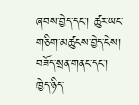ཞབས་བྱེད་དང་། ཚུར་ཡང་གཅིག་མཚུངས་བྱེད་ངེས།
བཟོད་སྲན་གནང་དང་།
ཁྱེད་ཉིད་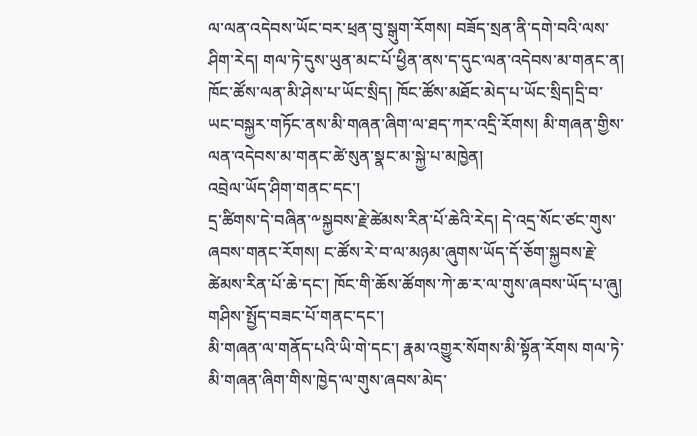ལ་ལན་འདེབས་ཡོང་བར་ཕྲན་བུ་སྒུག་རོགས། བཟོད་སྲན་ནི་དགེ་བའི་ལས་ཤིག་རེད། གལ་ཏེ་དུས་ཡུན་མང་པོ་ཕྱིན་ནས་ད་དུང་ལན་འདེབས་མ་གནང་ན། ཁོང་ཚོས་ལན་མི་ཤེས་པ་ཡོང་སྲིད། ཁོང་ཚོས་མཐོང་མེད་པ་ཡོང་སྲིད།དྲི་བ་ཡང་བསྐྱར་གཏོང་ནས་མི་གཞན་ཞིག་ལ་ཐད་ཀར་འདྲི་རོགས། མི་གཞན་གྱིས་ལན་འདེབས་མ་གནང་ཚེ་སུན་སྣང་མ་སྐྱེ་པ་མཁྱེན།
འབྲེལ་ཡོད་ཤིག་གནང་དང་།
དྲ་ཚིགས་དེ་བཞིན་༸སྐྱབས་རྗེ་ཚེམས་རིན་པོ་ཆེའི་རེད། དེ་འདྲ་སོང་ཙང་གུས་ཞབས་གནང་རོགས། ང་ཚོས་རེ་བ་ལ་མཉམ་ཞུགས་ཡོད་དོ་ཅོག་སྐྱབས་རྗེ་ཚེམས་རིན་པོ་ཆེ་དང་། ཁོང་གི་ཆོས་ཚོགས་ཀེ་ཆ་ར་ལ་གུས་ཞབས་ཡོད་པ་ཞུ།
གཤིས་སྤྱོད་བཟང་པོ་གནང་དང་།
མི་གཞན་ལ་གནོད་པའི་ཡི་གེ་དང་། རྣམ་འགྱུར་སོགས་མི་སྟོན་རོགས གལ་ཏེ་མི་གཞན་ཞིག་གིས་ཁྱེད་ལ་གུས་ཞབས་མེད་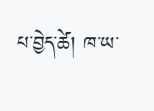པ་བྱེད་ཚེ། ཁ་ཡ་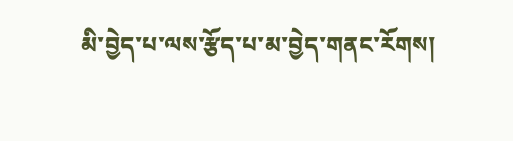མི་བྱེད་པ་ལས་རྩོད་པ་མ་བྱེད་གནང་རོགས།